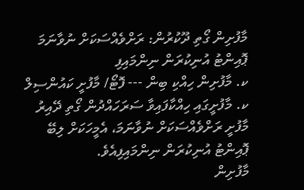މާފުށިން ގޯތި ދޫކުރުން: ރަށްވެއްސަކަށް ނުވާނަމަ ޕޮއިންޓު އުނިކުރަން ނިންމައިފި
ކ. މާފުށިން ހިއްކި ބިން --- ފޮޓޯ/ މާފުށީ ކައުންސިލް
ކ. މާފުށީގައި ހިއްކާފައިވާ ސަރަހައްދުން ގޯތި ދޭއިރު މާފުށީ ރަށްވެއްސަކަށް ނުވާނަމަ، އެމީހަކަށް ލިބޭ ޕޮއިންޓު އުނިކުރަން ނިންމައިފިއެވެ.
މާފުށިން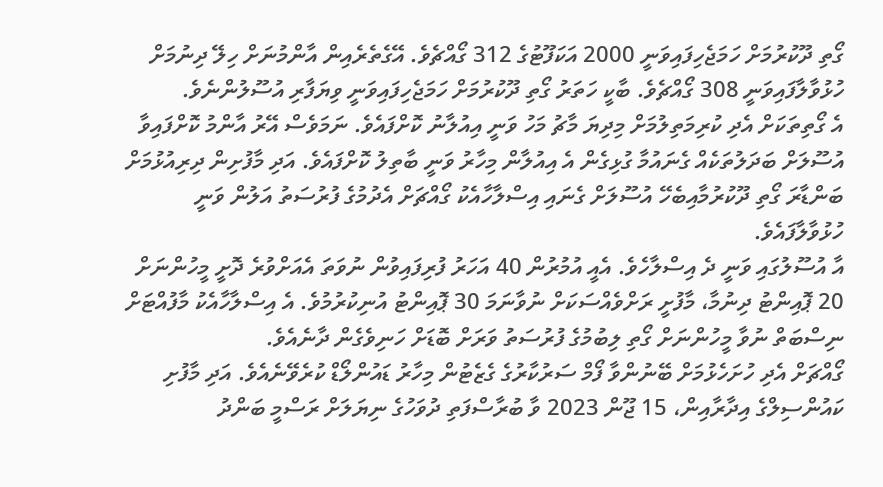ގޯތި ދޫކުރުމަށް ހަމަޖެހިފައިވަނީ 2000 އަކަފޫޓުގެ 312 ގޯއްޗެވެ. އޭގެތެރެއިން އާންމުނަށް ހިލޭ ދިނުމަށް ހުޅުވާލާފައިވަނީ 308 ގޯއްޗެވެ. ބާކީ ހަތަރު ގޯތި ދޫކުރުމަށް ހަމަޖެހިފައިވަނީ ވިޔަފާރި އުސޫލުންނެވެ.
އެ ގޯތިތަކަށް އެދި ކުރިމަތިލުމަށް މިދިޔަ މާޗު މަހު ވަނީ އިއުލާނު ކޮށްފައެވެ. ނަމަވެސް އޭރު އާންމު ކޮށްފައިވާ އުސޫލަށް ބަދަލުތަކެއް ގެނައުމާ ގުޅިގެން އެ އިއުލާން މިހާރު ވަނީ ބާތިލު ކޮށްފައެވެ. އަދި މާފުށިން ދިރިއުޅުމަށް ބަންޑާރަ ގޯތި ދޫކުރުމާއިބެހޭ އުސޫލަށް ގެނައި އިސްލާހާއެކު ގޯއްޗަށް އެދުމުގެ ފުރުސަތު އަލުން ވަނީ ހުޅުވާލާފައެވެ.
އާ އުސޫލުގައި ވަނީ ދެ އިސްލާހެވެ. އެއީ އުމުރުން 40 އަހަރު ފުރިފައިވުން ނުވަތަ އެއަށްވުރެ ދޮށީ މީހުންނަށް 20 ޕޮއިންޓު ދިނުމާ، މާފުށީ ރަށްވެއްސަކަށް ނުވާނަމަ 30 ޕޮއިންޓު އުނިކުރުމުވެ. އެ އިސްލާހާއެކު މާފުއްޓަށް ނިސްބަތް ނުވާ މީހުންނަށް ގޯތި ލިބުމުގެ ފުރުސަތު ވަރަށް ބޮޑަށް ހަނިވެގެން ދާނެއެވެ.
ގޯއްޗަށް އެދި ހުށަހެޅުމަށް ބޭނުންވާ ފޯމް ސަރުކާރުގެ ގެޒެޓުން މިހާރު ޑައުންލޯޑް ކުރެވޭނެއެވެ. އަދި މާފުށި ކައުންސިލްގެ އިދާރާއިން، 15 ޖޫން 2023 ވާ ބުރާސްފަތި ދުވަހުގެ ނިޔަލަށް ރަސްމީ ބަންދު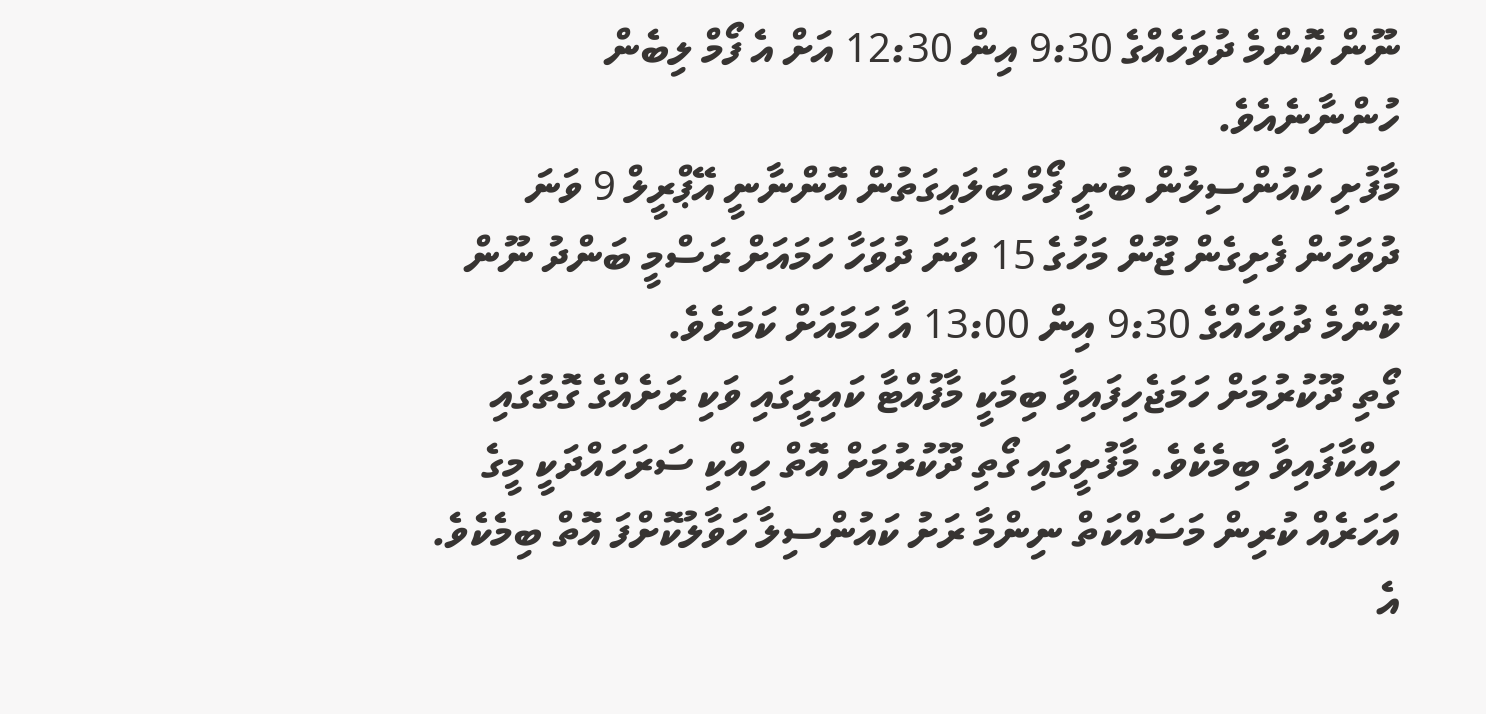ނޫން ކޮންމެ ދުވަހެއްގެ 9:30 އިން 12:30 އަށް އެ ފޯމް ލިބެން ހުންނާނެއެވެ.
މާފުށި ކައުންސިލުން ބުނީ ފޯމް ބަލައިގަތުން އޮންނާނީ އޭޕްރީލް 9 ވަނަ ދުވަހުން ފެށިގެން ޖޫން މަހުގެ 15 ވަނަ ދުވަހާ ހަމައަށް ރަސްމީ ބަންދު ނޫން ކޮންމެ ދުވަހެއްގެ 9:30 އިން 13:00 އާ ހަމައަށް ކަމަށެވެ.
ގޯތި ދޫކުރުމަށް ހަމަޖެހިފައިވާ ބިމަކީ މާފުއްޓާ ކައިރީގައި ވަކި ރަށެއްގެ ގޮތުގައި ހިއްކާފައިވާ ބިމެކެވެ. މާފުށީގައި ގޯތި ދޫކުރުމަށް އޮތް ހިއްކި ސަރަހައްދަކީ މީގެ އަހަރެއް ކުރިން މަސައްކަތް ނިންމާ ރަށު ކައުންސިލާ ހަވާލުކޮށްފަ އޮތް ބިމެކެވެ. އެ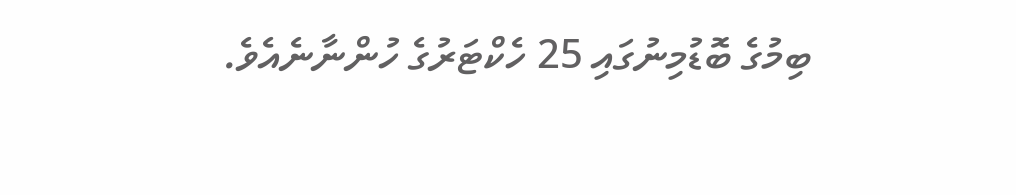ބިމުގެ ބޮޑުމިނުގައި 25 ހެކްޓަރުގެ ހުންނާނެއެވެ.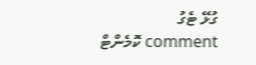ގުޅޭ ޓެގު
comment ކޮމެންޓް